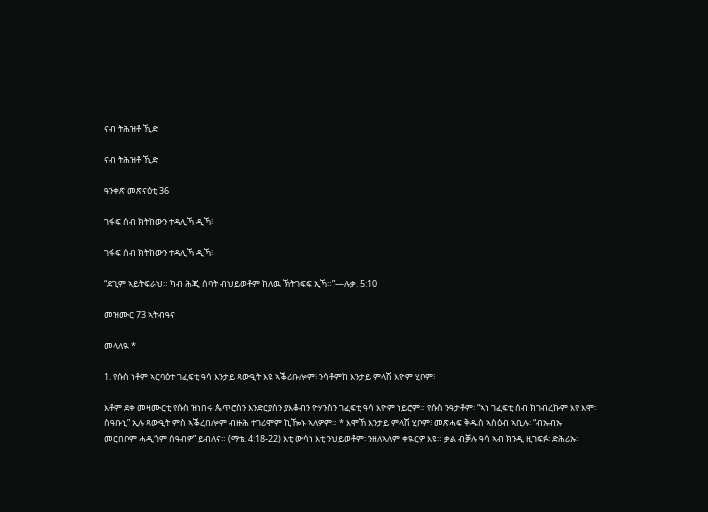ናብ ትሕዝቶ ኺድ

ናብ ትሕዝቶ ኺድ

ዓንቀጽ መጽናዕቲ 36

ገፋፍ ሰብ ክትከውን ተዳሊኻ ዲኻ፧

ገፋፍ ሰብ ክትከውን ተዳሊኻ ዲኻ፧

“ደጊም ኣይትፍራህ። ካብ ሕጂ ሰባት ብህይወቶም ከለዉ ኽትገፍፍ ኢኻ።”—ሉቃ. 5:10

መዝሙር 73 ኣትብዓና

መላለዪ *

1. የሱስ ነቶም ኣርባዕተ ገፈፍቲ ዓሳ እንታይ ጻውዒት እዩ ኣቕሪቡሎም፧ ንሳቶምከ እንታይ ምላሽ እዮም ሂቦም፧

እቶም ደቀ መዛሙርቲ የሱስ ዝነበሩ ጴጥሮስን እንድርያስን ያእቆብን ዮሃንስን ገፈፍቲ ዓሳ እዮም ነይሮም። የሱስ ንዓታቶም፡ “ኣነ ገፈፍቲ ሰብ ክገብረኩም እየ እሞ፡ ስዓቡኒ” ኢሉ ጻውዒት ምስ ኣቕረበሎም ብዙሕ ተገሪሞም ኪዀኑ ኣለዎም። * እሞኸ እንታይ ምላሽ ሂቦም፧ መጽሓፍ ቅዱስ ኣስዕብ ኣቢሉ፡ “ብኡብኡ መርበቦም ሓዲጎም ሰዓብዎ” ይብለና። (ማቴ. 4:18-22) እቲ ውሳነ እቲ ንህይወቶም፡ ንዘለኣለም ቀዪርዎ እዩ። ቃል ብቓሉ ዓሳ ኣብ ክንዲ ዚገፍፉ፡ ድሕሪኡ፡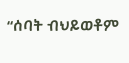“ሰባት ብህይወቶም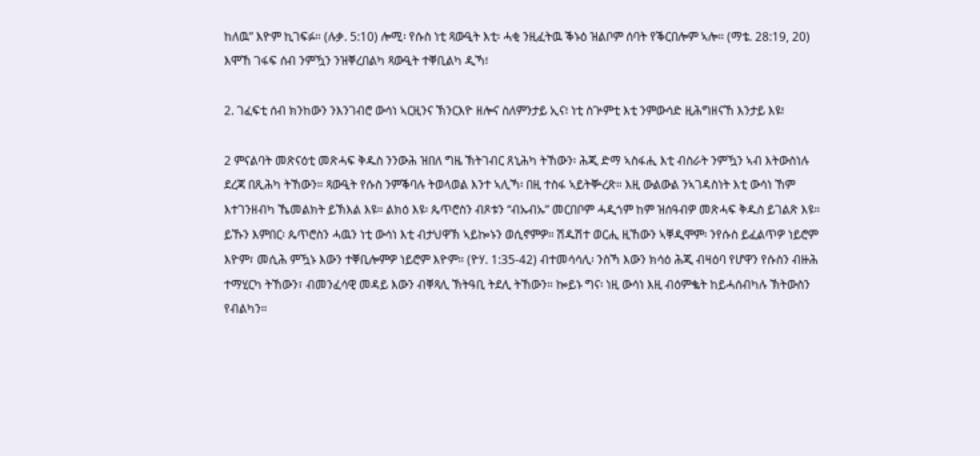ከለዉ” እዮም ኪገፍፉ። (ሉቃ. 5:10) ሎሚ፡ የሱስ ነቲ ጻውዒት እቲ፡ ሓቂ ንዚፈትዉ ቕኑዕ ዝልቦም ሰባት የቕርበሎም ኣሎ። (ማቴ. 28:19, 20) እሞኸ ገፋፍ ሰብ ንምዃን ንዝቐረበልካ ጻውዒት ተቐቢልካ ዲኻ፧

2. ገፈፍቲ ሰብ ክንከውን ንእንገብሮ ውሳነ ኣርዚንና ኽንርእዮ ዘሎና ስለምንታይ ኢና፧ ነቲ ስጕምቲ እቲ ንምውሳድ ዚሕግዘናኸ እንታይ እዩ፧

2 ምናልባት መጽናዕቲ መጽሓፍ ቅዱስ ንንውሕ ዝበለ ግዜ ኽትገብር ጸኒሕካ ትኸውን፡ ሕጂ ድማ ኣስፋሒ እቲ ብስራት ንምዃን ኣብ እትውስነሉ ደረጃ በጺሕካ ትኸውን። ጻውዒት የሱስ ንምቕባሉ ትወላወል እንተ ኣሊኻ፡ በዚ ተስፋ ኣይትቝረጽ። እዚ ውልውል ንኣገዳስነት እቲ ውሳነ ኸም እተገንዘብካ ኼመልክት ይኽእል እዩ። ልክዕ እዩ፡ ጴጥሮስን ብጾቱን “ብኡብኡ” መርበቦም ሓዲጎም ከም ዝሰዓብዎ መጽሓፍ ቅዱስ ይገልጽ እዩ። ይኹን እምበር፡ ጴጥሮስን ሓዉን ነቲ ውሳነ እቲ ብታህዋኽ ኣይኰኑን ወሲኖምዎ። ሽዱሽተ ወርሒ ዚኸውን ኣቐዲሞም፡ ንየሱስ ይፈልጥዎ ነይሮም እዮም፣ መሲሕ ምዃኑ እውን ተቐቢሎምዎ ነይሮም እዮም። (ዮሃ. 1:35-42) ብተመሳሳሊ፡ ንስኻ እውን ክሳዕ ሕጂ ብዛዕባ የሆዋን የሱስን ብዙሕ ተማሂርካ ትኸውን፣ ብመንፈሳዊ መዳይ እውን ብቐጻሊ ኽትዓቢ ትደሊ ትኸውን። ኰይኑ ግና፡ ነዚ ውሳነ እዚ ብዕምቈት ከይሓሰብካሉ ኽትውስን የብልካን።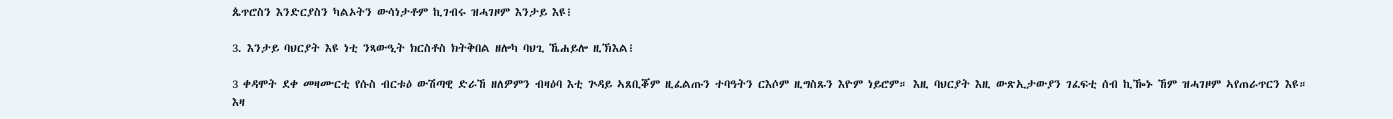ጴጥሮስን እንድርያስን ካልኦትን ውሳነታቶም ኪገብሩ ዝሓገዞም እንታይ እዩ፧

3. እንታይ ባህርያት እዩ ነቲ ንጻውዒት ክርስቶስ ክትቅበል ዘሎካ ባህጊ ኼሐይሎ ዚኽእል፧

3 ቀዳሞት ደቀ መዛሙርቲ የሱስ ብርቱዕ ውሽጣዊ ድራኸ ዘለዎምን ብዛዕባ እቲ ጕዳይ ኣጸቢቖም ዚፈልጡን ተባዓትን ርእሶም ዚግስጹን እዮም ነይሮም። እዚ ባህርያት እዚ ውጽኢታውያን ገፈፍቲ ሰብ ኪዀኑ ኸም ዝሓገዞም ኣየጠራጥርን እዩ። እዛ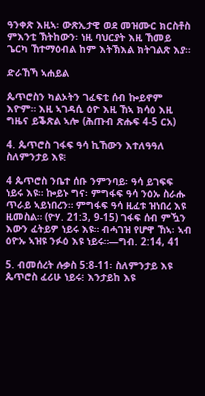ዓንቀጽ እዚኣ፡ ውጽኢታዊ ወደ መዝሙር ክርስቶስ ምእንቲ ኽትከውን፡ ነዚ ባህርያት እዚ ኸመይ ጌርካ ኸተማዕብል ከም እትኽእል ክትገልጽ እያ።

ድራኸኻ ኣሐይል

ጴጥሮስን ካልኦትን ገፈፍቲ ሰብ ኰይኖም እዮም። እዚ ኣገዳሲ ዕዮ እዚ ኸኣ ክሳዕ እዚ ግዜና ይቕጽል ኣሎ (ሕጡብ ጽሑፍ 4-5 ርአ)

4. ጴጥሮስ ገፋፍ ዓሳ ኪኸውን እተለዓዓለ ስለምንታይ እዩ፧

4 ጴጥሮስ ንቤተ ሰቡ ንምንባይ፡ ዓሳ ይገፍፍ ነይሩ እዩ። ኰይኑ ግና፡ ምግፋፍ ዓሳ ንዕኡ ስራሑ ጥራይ ኣይነበረን። ምግፋፍ ዓሳ ዚፈቱ ዝነበረ እዩ ዚመስል። (ዮሃ. 21:3, 9-15) ገፋፍ ሰብ ምዃን እውን ፈትይዎ ነይሩ እዩ። ብሓገዝ የሆዋ ኸኣ፡ ኣብ ዕዮኡ ኣዝዩ ንፉዕ እዩ ነይሩ።—ግብ. 2:14, 41

5. ብመሰረት ሉቃስ 5:8-11፡ ስለምንታይ እዩ ጴጥሮስ ፈሪሁ ነይሩ፧ እንታይከ እዩ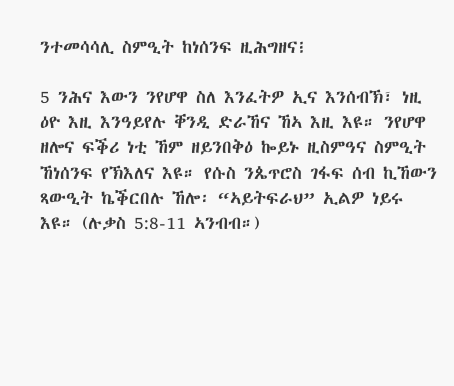ንተመሳሳሊ ስምዒት ከነሰንፍ ዚሕግዘና፧

5 ንሕና እውን ንየሆዋ ስለ እንፈትዎ ኢና እንሰብኽ፣ ነዚ ዕዮ እዚ እንዓይየሉ ቐንዲ ድራኸና ኸኣ እዚ እዩ። ንየሆዋ ዘሎና ፍቕሪ ነቲ ኸም ዘይንበቅዕ ኰይኑ ዚስምዓና ስምዒት ኸነሰንፍ የኽእለና እዩ። የሱስ ንጴጥሮስ ገፋፍ ሰብ ኪኸውን ጻውዒት ኬቕርበሉ ኸሎ፡ “ኣይትፍራህ” ኢልዎ ነይሩ እዩ። (ሉቃስ 5:8-11 ኣንብብ።)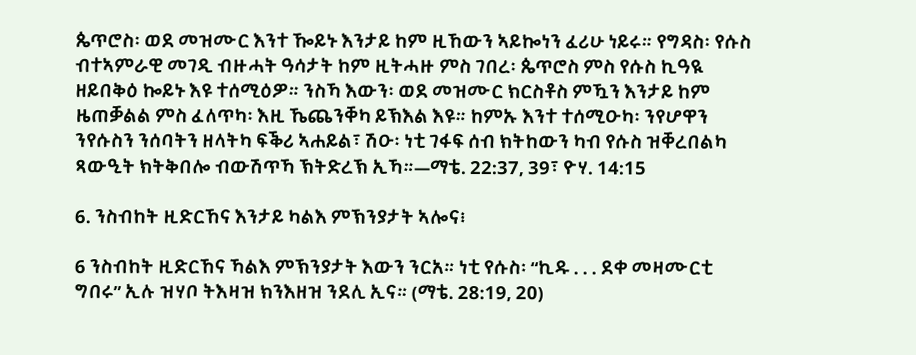ጴጥሮስ፡ ወደ መዝሙር እንተ ዀይኑ እንታይ ከም ዚኸውን ኣይኰነን ፈሪሁ ነይሩ። የግዳስ፡ የሱስ ብተኣምራዊ መገዲ ብዙሓት ዓሳታት ከም ዚትሓዙ ምስ ገበረ፡ ጴጥሮስ ምስ የሱስ ኪዓዪ ዘይበቅዕ ኰይኑ እዩ ተሰሚዕዎ። ንስኻ እውን፡ ወደ መዝሙር ክርስቶስ ምዃን እንታይ ከም ዜጠቓልል ምስ ፈለጥካ፡ እዚ ኼጨንቐካ ይኽእል እዩ። ከምኡ እንተ ተሰሚዑካ፡ ንየሆዋን ንየሱስን ንሰባትን ዘላትካ ፍቕሪ ኣሐይል፣ ሽዑ፡ ነቲ ገፋፍ ሰብ ክትከውን ካብ የሱስ ዝቐረበልካ ጻውዒት ክትቅበሎ ብውሽጥኻ ኽትድረኽ ኢኻ።—ማቴ. 22:37, 39፣ ዮሃ. 14:15

6. ንስብከት ዚድርኸና እንታይ ካልእ ምኽንያታት ኣሎና፧

6 ንስብከት ዚድርኸና ኻልእ ምኽንያታት እውን ንርአ። ነቲ የሱስ፡ “ኪዱ . . . ደቀ መዛሙርቲ ግበሩ” ኢሉ ዝሃቦ ትእዛዝ ክንእዘዝ ንደሊ ኢና። (ማቴ. 28:19, 20)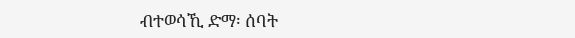ብተወሳኺ ድማ፡ ሰባት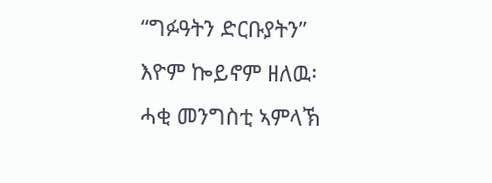“ግፉዓትን ድርቡያትን” እዮም ኰይኖም ዘለዉ፡ ሓቂ መንግስቲ ኣምላኽ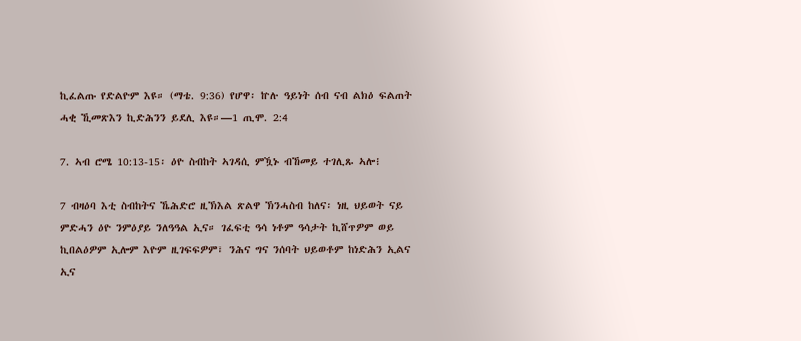ኪፈልጡ የድልዮም እዩ። (ማቴ. 9:36) የሆዋ፡ ኵሉ ዓይነት ሰብ ናብ ልክዕ ፍልጠት ሓቂ ኺመጽእን ኪድሕንን ይደሊ እዩ።—1 ጢሞ. 2:4

7. ኣብ ሮሜ 10:13-15፡ ዕዮ ስብከት ኣገዳሲ ምዃኑ ብኸመይ ተገሊጹ ኣሎ፧

7 ብዛዕባ እቲ ስብከትና ኼሕድሮ ዚኽእል ጽልዋ ኽንሓስብ ከለና፡ ነዚ ህይወት ናይ ምድሓን ዕዮ ንምዕያይ ንለዓዓል ኢና። ገፈፍቲ ዓሳ ነቶም ዓሳታት ኪሸጥዎም ወይ ኪበልዕዎም ኢሎም እዮም ዚገፍፍዎም፣ ንሕና ግና ንሰባት ህይወቶም ከነድሕን ኢልና ኢና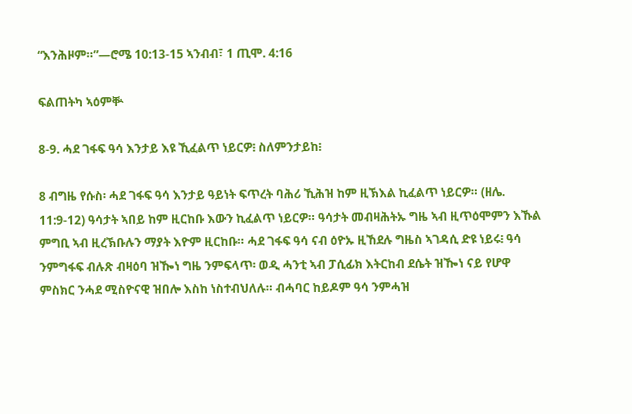“እንሕዞም።”—ሮሜ 10:13-15 ኣንብብ፣ 1 ጢሞ. 4:16

ፍልጠትካ ኣዕምቝ

8-9. ሓደ ገፋፍ ዓሳ እንታይ እዩ ኺፈልጥ ነይርዎ፧ ስለምንታይከ፧

8 ብግዜ የሱስ፡ ሓደ ገፋፍ ዓሳ እንታይ ዓይነት ፍጥረት ባሕሪ ኺሕዝ ከም ዚኽእል ኪፈልጥ ነይርዎ። (ዘሌ. 11:9-12) ዓሳታት ኣበይ ከም ዚርከቡ እውን ኪፈልጥ ነይርዎ። ዓሳታት መብዛሕትኡ ግዜ ኣብ ዚጥዕሞምን እኹል ምግቢ ኣብ ዚረኽቡሉን ማያት እዮም ዚርከቡ። ሓደ ገፋፍ ዓሳ ናብ ዕዮኡ ዚኸደሉ ግዜስ ኣገዳሲ ድዩ ነይሩ፧ ዓሳ ንምግፋፍ ብሉጽ ብዛዕባ ዝዀነ ግዜ ንምፍላጥ፡ ወዲ ሓንቲ ኣብ ፓሲፊክ እትርከብ ደሴት ዝዀነ ናይ የሆዋ ምስክር ንሓደ ሚስዮናዊ ዝበሎ እስከ ነስተብህለሉ። ብሓባር ከይዶም ዓሳ ንምሓዝ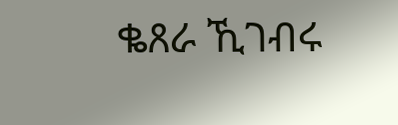ቈጸራ ኺገብሩ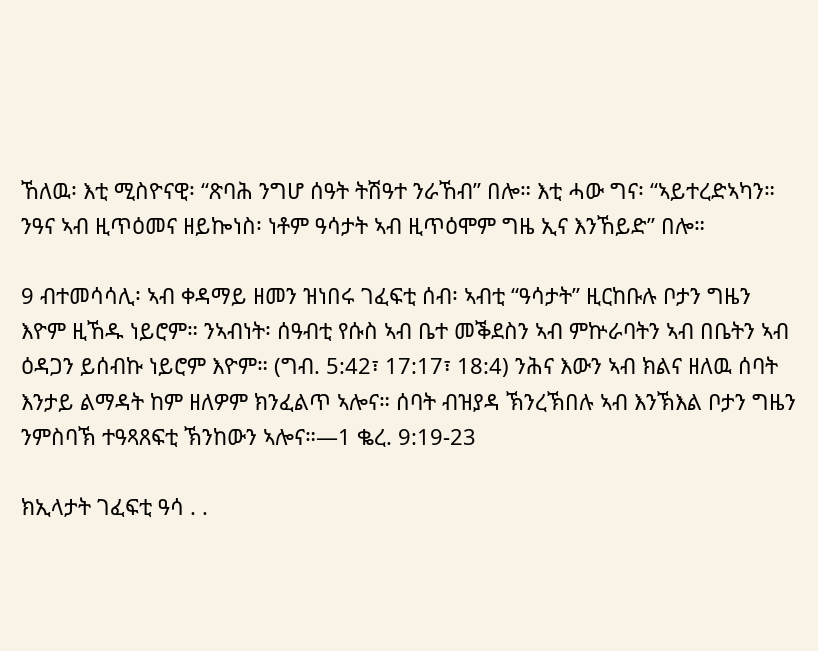ኸለዉ፡ እቲ ሚስዮናዊ፡ “ጽባሕ ንግሆ ሰዓት ትሽዓተ ንራኸብ” በሎ። እቲ ሓው ግና፡ “ኣይተረድኣካን። ንዓና ኣብ ዚጥዕመና ዘይኰነስ፡ ነቶም ዓሳታት ኣብ ዚጥዕሞም ግዜ ኢና እንኸይድ” በሎ።

9 ብተመሳሳሊ፡ ኣብ ቀዳማይ ዘመን ዝነበሩ ገፈፍቲ ሰብ፡ ኣብቲ “ዓሳታት” ዚርከቡሉ ቦታን ግዜን እዮም ዚኸዱ ነይሮም። ንኣብነት፡ ሰዓብቲ የሱስ ኣብ ቤተ መቕደስን ኣብ ምኵራባትን ኣብ በቤትን ኣብ ዕዳጋን ይሰብኩ ነይሮም እዮም። (ግብ. 5:42፣ 17:17፣ 18:4) ንሕና እውን ኣብ ክልና ዘለዉ ሰባት እንታይ ልማዳት ከም ዘለዎም ክንፈልጥ ኣሎና። ሰባት ብዝያዳ ኽንረኽበሉ ኣብ እንኽእል ቦታን ግዜን ንምስባኽ ተዓጻጸፍቲ ኽንከውን ኣሎና።—1 ቈረ. 9:19-23

ክኢላታት ገፈፍቲ ዓሳ . .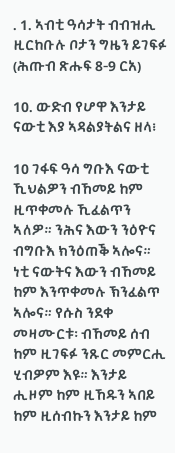. 1. ኣብቲ ዓሳታት ብብዝሒ ዚርከቡሉ ቦታን ግዜን ይገፍፉ (ሕጡብ ጽሑፍ 8-9 ርአ)

10. ውድብ የሆዋ እንታይ ናውቲ እያ ኣዳልያትልና ዘላ፧

10 ገፋፍ ዓሳ ግቡእ ናውቲ ኺህልዎን ብኸመይ ከም ዚጥቀመሉ ኺፈልጥን ኣለዎ። ንሕና እውን ንዕዮና ብግቡእ ክንዕጠቕ ኣሎና። ነቲ ናውትና እውን ብኸመይ ከም እንጥቀመሉ ኽንፈልጥ ኣሎና። የሱስ ንደቀ መዛሙርቱ፡ ብኸመይ ሰብ ከም ዚገፍፉ ንጹር መምርሒ ሂብዎም እዩ። እንታይ ሒዞም ከም ዚኸዱን ኣበይ ከም ዚሰብኩን እንታይ ከም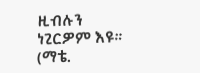ዚብሉን ነጊርዎም እዩ። (ማቴ.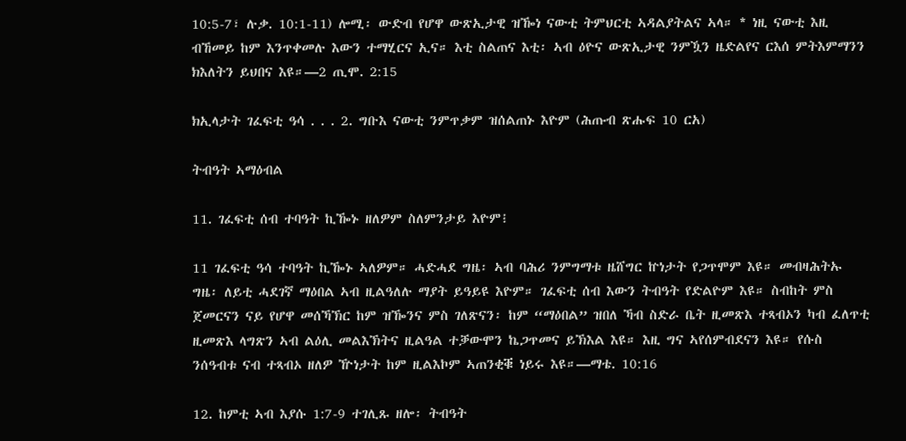10:5-7፣ ሉቃ. 10:1-11) ሎሚ፡ ውድብ የሆዋ ውጽኢታዊ ዝዀነ ናውቲ ትምህርቲ ኣዳልያትልና ኣላ። * ነዚ ናውቲ እዚ ብኸመይ ከም እንጥቀመሉ እውን ተማሂርና ኢና። እቲ ስልጠና እቲ፡ ኣብ ዕዮና ውጽኢታዊ ንምዃን ዜድልየና ርእሰ ምትእምማንን ክእለትን ይህበና እዩ።—2 ጢሞ. 2:15

ክኢላታት ገፈፍቲ ዓሳ . . . 2. ግቡእ ናውቲ ንምጥቃም ዝሰልጠኑ እዮም (ሕጡብ ጽሑፍ 10 ርአ)

ትብዓት ኣማዕብል

11. ገፈፍቲ ሰብ ተባዓት ኪዀኑ ዘለዎም ስለምንታይ እዮም፧

11 ገፈፍቲ ዓሳ ተባዓት ኪዀኑ ኣለዎም። ሓድሓደ ግዜ፡ ኣብ ባሕሪ ንምግማቱ ዜሸግር ኵነታት የጋጥሞም እዩ። መብዛሕትኡ ግዜ፡ ለይቲ ሓደገኛ ማዕበል ኣብ ዚልዓለሉ ማያት ይዓይዩ እዮም። ገፈፍቲ ሰብ እውን ትብዓት የድልዮም እዩ። ስብከት ምስ ጀመርናን ናይ የሆዋ መሰኻኽር ከም ዝዀንና ምስ ገለጽናን፡ ከም “ማዕበል” ዝበለ ኻብ ስድራ ቤት ዚመጽእ ተጻብኦን ካብ ፈለጥቲ ዚመጽእ ላግጽን ኣብ ልዕሊ መልእኽትና ዚልዓል ተቓውሞን ኬጋጥመና ይኽእል እዩ። እዚ ግና ኣየሰምብደናን እዩ። የሱስ ንሰዓብቱ ናብ ተጻብኦ ዘለዎ ዅነታት ከም ዚልእኮም ኣጠንቂቑ ነይሩ እዩ።—ማቴ. 10:16

12. ከምቲ ኣብ እያሱ 1:7-9 ተገሊጹ ዘሎ፡ ትብዓት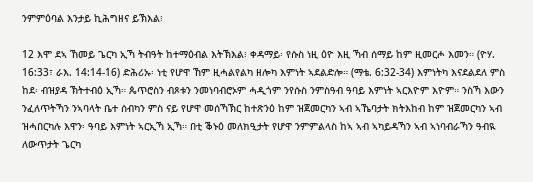ንምምዕባል እንታይ ኪሕግዘና ይኽእል፧

12 እሞ ደኣ ኸመይ ጌርካ ኢኻ ትብዓት ከተማዕብል እትኽእል፧ ቀዳማይ፡ የሱስ ነዚ ዕዮ እዚ ኻብ ሰማይ ከም ዚመርሖ እመን። (ዮሃ. 16:33፣ ራእ. 14:14-16) ድሕሪኡ፡ ነቲ የሆዋ ኸም ዚሓልየልካ ዘሎካ እምነት ኣደልድሎ። (ማቴ. 6:32-34) እምነትካ እናደልደለ ምስ ከደ፡ ብዝያዳ ኽትተብዕ ኢኻ። ጴጥሮስን ብጾቱን ንመነባብሮኦም ሓዲጎም ንየሱስ ንምስዓብ ዓባይ እምነት ኣርእዮም እዮም። ንስኻ እውን ንፈለጥትኻን ንኣባላት ቤተ ሰብካን ምስ ናይ የሆዋ መሰኻኽር ከተጽንዕ ከም ዝጀመርካን ኣብ ኣኼባታት ክትእከብ ከም ዝጀመርካን ኣብ ዝሓበርካሉ እዋን፡ ዓባይ እምነት ኣርኢኻ ኢኻ። በቲ ቕኑዕ መለክዒታት የሆዋ ንምምልላስ ከኣ ኣብ ኣካይዳኻን ኣብ ኣነባብራኻን ዓብዪ ለውጥታት ጌርካ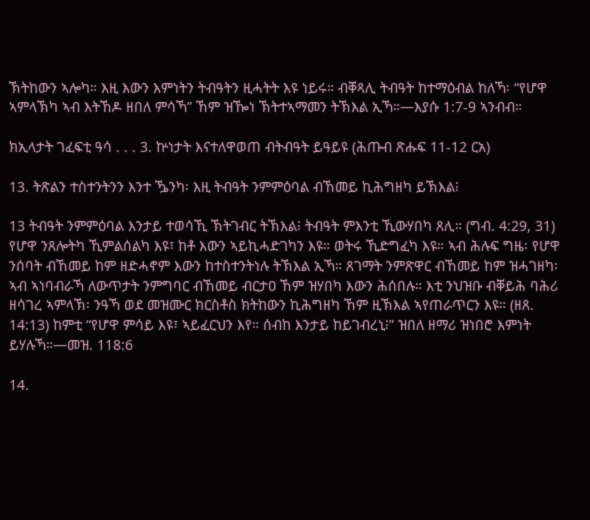ኽትከውን ኣሎካ። እዚ እውን እምነትን ትብዓትን ዚሓትት እዩ ነይሩ። ብቐጻሊ ትብዓት ከተማዕብል ከለኻ፡ “የሆዋ ኣምላኽካ ኣብ እትኸዶ ዘበለ ምሳኻ” ኸም ዝዀነ ኽትተኣማመን ትኽእል ኢኻ።—እያሱ 1:7-9 ኣንብብ።

ክኢላታት ገፈፍቲ ዓሳ . . . 3. ኵነታት እናተለዋወጠ ብትብዓት ይዓይዩ (ሕጡብ ጽሑፍ 11-12 ርአ)

13. ትጽልን ተስተንትንን እንተ ዄንካ፡ እዚ ትብዓት ንምምዕባል ብኸመይ ኪሕግዘካ ይኽእል፧

13 ትብዓት ንምምዕባል እንታይ ተወሳኺ ኽትገብር ትኽእል፧ ትብዓት ምእንቲ ኺውሃበካ ጸሊ። (ግብ. 4:29, 31) የሆዋ ንጸሎትካ ኺምልሰልካ እዩ፣ ከቶ እውን ኣይኪሓድገካን እዩ። ወትሩ ኺድግፈካ እዩ። ኣብ ሕሉፍ ግዜ፡ የሆዋ ንሰባት ብኸመይ ከም ዘድሓኖም እውን ከተስተንትነሉ ትኽእል ኢኻ። ጸገማት ንምጽዋር ብኸመይ ከም ዝሓገዘካ፡ ኣብ ኣነባብራኻ ለውጥታት ንምግባር ብኸመይ ብርታዐ ኸም ዝሃበካ እውን ሕሰበሉ። እቲ ንህዝቡ ብቐይሕ ባሕሪ ዘሳገረ ኣምላኽ፡ ንዓኻ ወደ መዝሙር ክርስቶስ ክትከውን ኪሕግዘካ ኸም ዚኽእል ኣየጠራጥርን እዩ። (ዘጸ. 14:13) ከምቲ “የሆዋ ምሳይ እዩ፣ ኣይፈርህን እየ። ሰብከ እንታይ ከይገብረኒ፧” ዝበለ ዘማሪ ዝነበሮ እምነት ይሃሉኻ።—መዝ. 118:6

14.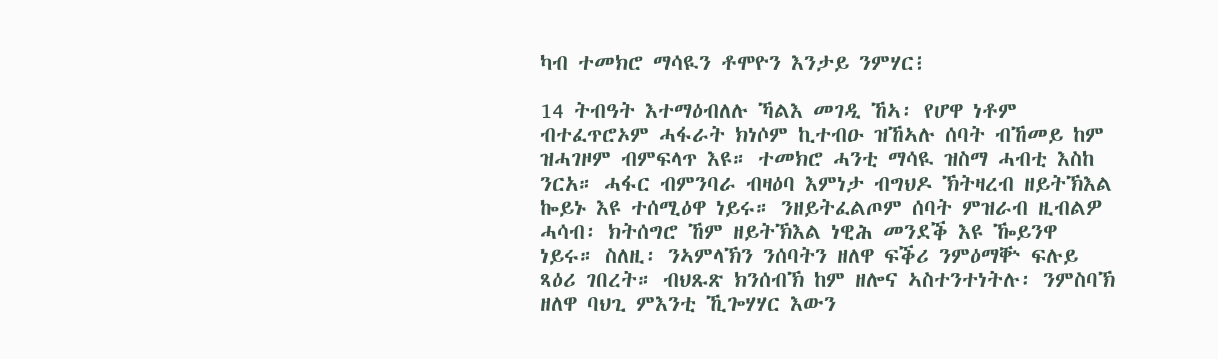ካብ ተመክሮ ማሳዪን ቶሞዮን እንታይ ንምሃር፧

14 ትብዓት እተማዕብለሉ ኻልእ መገዲ ኸኣ፡ የሆዋ ነቶም ብተፈጥሮኦም ሓፋራት ክነሶም ኪተብዑ ዝኸኣሉ ሰባት ብኸመይ ከም ዝሓገዞም ብምፍላጥ እዩ። ተመክሮ ሓንቲ ማሳዪ ዝስማ ሓብቲ እስከ ንርአ። ሓፋር ብምንባራ ብዛዕባ እምነታ ብግህዶ ኽትዛረብ ዘይትኽእል ኰይኑ እዩ ተሰሚዕዋ ነይሩ። ንዘይትፈልጦም ሰባት ምዝራብ ዚብልዎ ሓሳብ፡ ክትሰግሮ ኸም ዘይትኽእል ነዊሕ መንደቕ እዩ ዀይንዋ ነይሩ። ስለዚ፡ ንኣምላኽን ንሰባትን ዘለዋ ፍቕሪ ንምዕማቝ ፍሉይ ጻዕሪ ገበረት። ብህጹጽ ክንሰብኽ ከም ዘሎና ኣስተንተነትሉ፡ ንምስባኽ ዘለዋ ባህጊ ምእንቲ ኺጐሃሃር እውን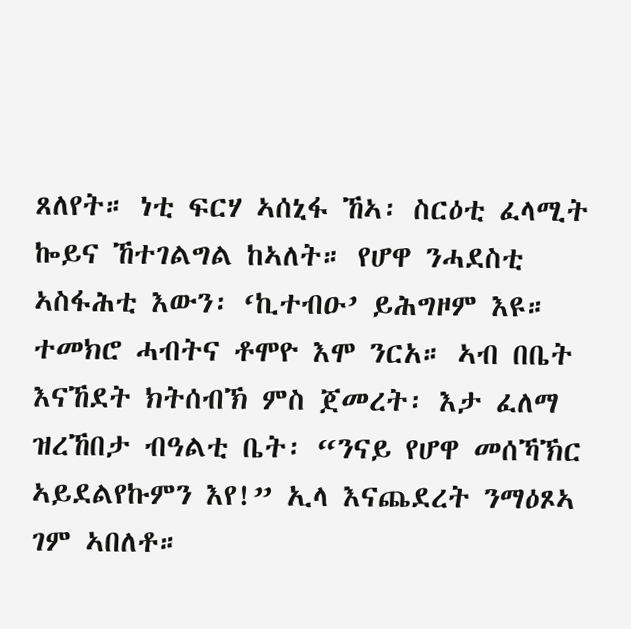ጸለየት። ነቲ ፍርሃ ኣሰኒፋ ኸኣ፡ ስርዕቲ ፈላሚት ኰይና ኸተገልግል ከኣለት። የሆዋ ንሓደስቲ ኣስፋሕቲ እውን፡ ‘ኪተብዑ’ ይሕግዞም እዩ። ተመክሮ ሓብትና ቶሞዮ እሞ ንርአ። ኣብ በቤት እናኸደት ክትሰብኽ ምስ ጀመረት፡ እታ ፈለማ ዝረኸበታ ብዓልቲ ቤት፡ “ንናይ የሆዋ መሰኻኽር ኣይደልየኩምን እየ!” ኢላ እናጨደረት ንማዕጾኣ ገም ኣበለቶ።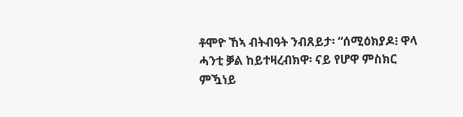ቶሞዮ ኸኣ ብትብዓት ንብጸይታ፡ “ሰሚዕክያዶ፧ ዋላ ሓንቲ ቓል ከይተዛረብክዋ፡ ናይ የሆዋ ምስክር ምዃነይ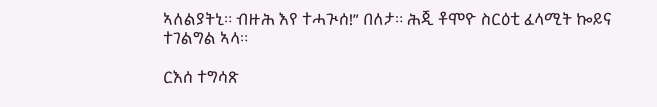ኣለልያትኒ። ብዙሕ እየ ተሓጒሰ!” በለታ። ሕጂ ቶሞዮ ስርዕቲ ፈላሚት ኰይና ተገልግል ኣላ።

ርእሰ ተግሳጽ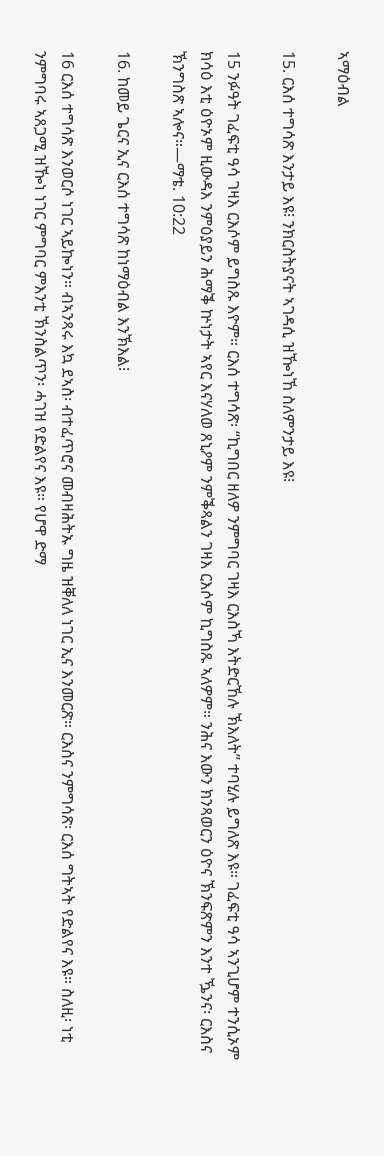ኣማዕብል

15. ርእሰ ተግሳጽ እንታይ እዩ፧ ንክርስትያናት ኣገዳሲ ዝዀነኸ ስለምንታይ እዩ፧

15 ንፉዓት ገፈፍቲ ዓሳ ገዛእ ርእሶም ይግስጹ እዮም። ርእሰ ተግሳጽ፡ “ኪግበር ዘለዎ ንምግባር ገዛእ ርእስኻ እትድርኸሉ ኽእለት” ተባሂሉ ይግለጽ እዩ። ገፈፍቲ ዓሳ ኣንጊሆም ተንሲኦም ክሳዕ እቲ ዕዮኦም ዚውዳእ ንምዕያይን ሕማቕ ኵነታት ኣየር እናሃለወ ጸኒዖም ንምቕጻልን ገዛእ ርእሶም ኪግስጹ ኣለዎም። ንሕና እውን ክንጻወርን ዕዮና ኽንፍጽምን እንተ ዄንና፡ ርእስና ኽንግስጽ ኣሎና።—ማቴ. 10:22

16. ከመይ ጌርና ኢና ርእሰ ተግሳጽ ከነማዕብል እንኽእል፧

16 ርእሰ ተግሳጽ እንወርሶ ነገር ኣይኰነን። ብኣንጻሩ እኳ ደኣስ፡ ብተፈጥሮና መብዛሕትኡ ግዜ ዝቐለለ ነገር ኢና እንመርጽ። ርእስና ንምግሳጽ፡ ርእሰ ግትኣት የድልየና እዩ። ስለዚ፡ ነቲ ንምግባሩ ኣጸጋሚ ዝዀነ ነገር ምግባር ምእንቲ ኽንስልጥን፡ ሓገዝ የድልየና እዩ። የሆዋ ድማ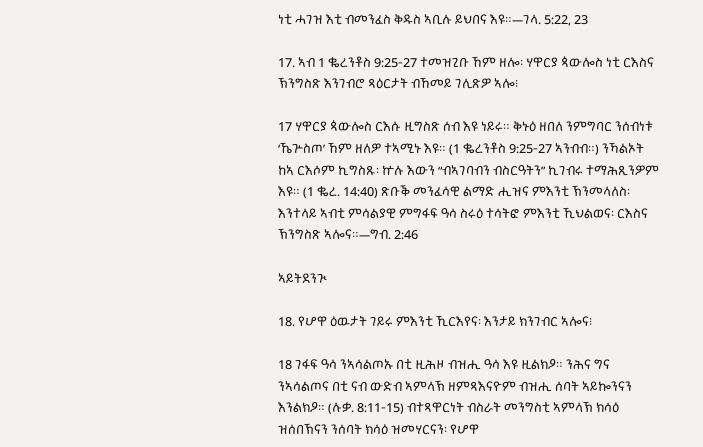ነቲ ሓገዝ እቲ ብመንፈስ ቅዱስ ኣቢሉ ይህበና እዩ።—ገላ. 5:22, 23

17. ኣብ 1 ቈረንቶስ 9:25-27 ተመዝጊቡ ኸም ዘሎ፡ ሃዋርያ ጳውሎስ ነቲ ርእስና ኽንግስጽ እንገብሮ ጻዕርታት ብኸመይ ገሊጽዎ ኣሎ፧

17 ሃዋርያ ጳውሎስ ርእሱ ዚግስጽ ሰብ እዩ ነይሩ። ቅኑዕ ዘበለ ንምግባር ንሰብነቱ ‘ኼጕስጦ’ ኸም ዘለዎ ተኣሚኑ እዩ። (1 ቈረንቶስ 9:25-27 ኣንብብ።) ንኻልኦት ከኣ ርእሶም ኪግስጹ፡ ኵሉ እውን “ብኣገባብን ብስርዓትን” ኪገብሩ ተማሕጺንዎም እዩ። (1 ቈረ. 14:40) ጽቡቕ መንፈሳዊ ልማድ ሒዝና ምእንቲ ኽንመላለስ፡ እንተላይ ኣብቲ ምሳልያዊ ምግፋፍ ዓሳ ስሩዕ ተሳትፎ ምእንቲ ኺህልወና፡ ርእስና ኽንግስጽ ኣሎና።—ግብ. 2:46

ኣይትደንጒ

18. የሆዋ ዕዉታት ገይሩ ምእንቲ ኺርእየና፡ እንታይ ክንገብር ኣሎና፧

18 ገፋፍ ዓሳ ንኣሳልጦኡ በቲ ዚሕዞ ብዝሒ ዓሳ እዩ ዚልክዖ። ንሕና ግና ንኣሳልጦና በቲ ናብ ውድብ ኣምላኽ ዘምጻእናዮም ብዝሒ ሰባት ኣይኰንናን እንልክዖ። (ሉቃ. 8:11-15) ብተጻዋርነት ብስራት መንግስቲ ኣምላኽ ክሳዕ ዝሰበኽናን ንሰባት ክሳዕ ዝመሃርናን፡ የሆዋ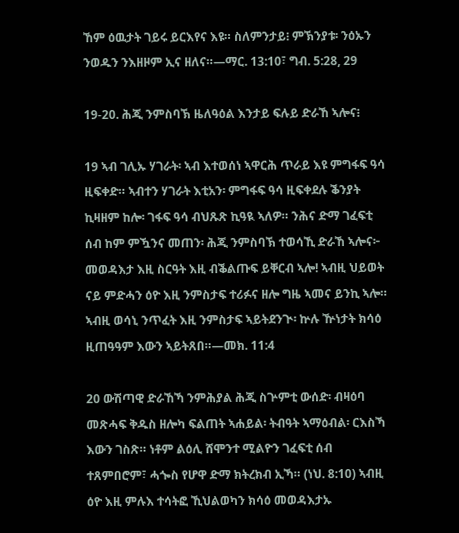ኸም ዕዉታት ገይሩ ይርእየና እዩ። ስለምንታይ፧ ምኽንያቱ፡ ንዕኡን ንወዱን ንእዘዞም ኢና ዘለና።—ማር. 13:10፣ ግብ. 5:28, 29

19-20. ሕጂ ንምስባኽ ዜለዓዕል እንታይ ፍሉይ ድራኸ ኣሎና፧

19 ኣብ ገሊኡ ሃገራት፡ ኣብ እተወሰነ ኣዋርሕ ጥራይ እዩ ምግፋፍ ዓሳ ዚፍቀድ። ኣብተን ሃገራት እቲአን፡ ምግፋፍ ዓሳ ዚፍቀደሉ ቕንያት ኪዛዘም ከሎ፡ ገፋፍ ዓሳ ብህጹጽ ኪዓዪ ኣለዎ። ንሕና ድማ ገፈፍቲ ሰብ ከም ምዃንና መጠን፡ ሕጂ ንምስባኽ ተወሳኺ ድራኸ ኣሎና፦ መወዳእታ እዚ ስርዓት እዚ ብቕልጡፍ ይቐርብ ኣሎ! ኣብዚ ህይወት ናይ ምድሓን ዕዮ እዚ ንምስታፍ ተሪፉና ዘሎ ግዜ ኣመና ይንኪ ኣሎ። ኣብዚ ወሳኒ ንጥፈት እዚ ንምስታፍ ኣይትደንጒ፡ ኵሉ ዅነታት ክሳዕ ዚጠዓዓም እውን ኣይትጸበ።—መክ. 11:4

20 ውሽጣዊ ድራኸኻ ንምሕያል ሕጂ ስጕምቲ ውሰድ፡ ብዛዕባ መጽሓፍ ቅዱስ ዘሎካ ፍልጠት ኣሐይል፡ ትብዓት ኣማዕብል፡ ርእስኻ እውን ገስጽ። ነቶም ልዕሊ ሸሞንተ ሚልዮን ገፈፍቲ ሰብ ተጸምበሮም፣ ሓጐስ የሆዋ ድማ ክትረክብ ኢኻ። (ነህ. 8:10) ኣብዚ ዕዮ እዚ ምሉእ ተሳትፎ ኺህልወካን ክሳዕ መወዳእታኡ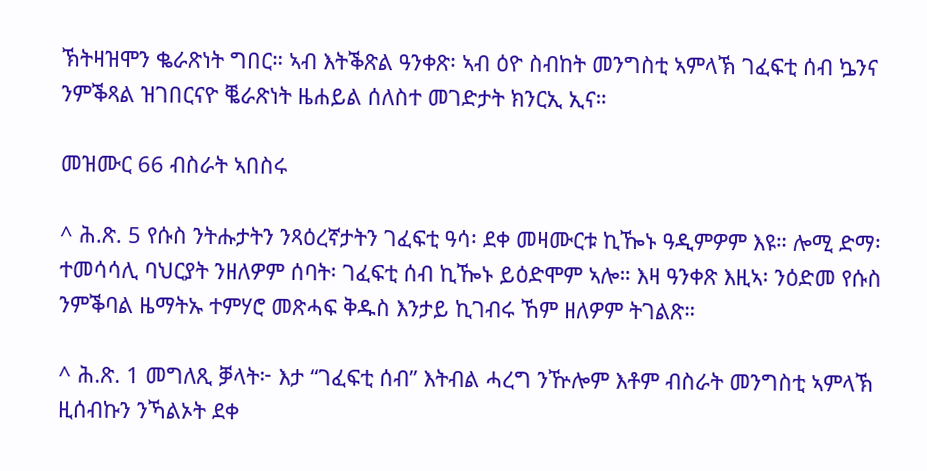ኽትዛዝሞን ቈራጽነት ግበር። ኣብ እትቕጽል ዓንቀጽ፡ ኣብ ዕዮ ስብከት መንግስቲ ኣምላኽ ገፈፍቲ ሰብ ኴንና ንምቕጻል ዝገበርናዮ ቘራጽነት ዜሐይል ሰለስተ መገድታት ክንርኢ ኢና።

መዝሙር 66 ብስራት ኣበስሩ

^ ሕ.ጽ. 5 የሱስ ንትሑታትን ንጻዕረኛታትን ገፈፍቲ ዓሳ፡ ደቀ መዛሙርቱ ኪዀኑ ዓዲምዎም እዩ። ሎሚ ድማ፡ ተመሳሳሊ ባህርያት ንዘለዎም ሰባት፡ ገፈፍቲ ሰብ ኪዀኑ ይዕድሞም ኣሎ። እዛ ዓንቀጽ እዚኣ፡ ንዕድመ የሱስ ንምቕባል ዜማትኡ ተምሃሮ መጽሓፍ ቅዱስ እንታይ ኪገብሩ ኸም ዘለዎም ትገልጽ።

^ ሕ.ጽ. 1 መግለጺ ቓላት፦ እታ “ገፈፍቲ ሰብ” እትብል ሓረግ ንዅሎም እቶም ብስራት መንግስቲ ኣምላኽ ዚሰብኩን ንኻልኦት ደቀ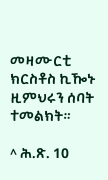መዛሙርቲ ክርስቶስ ኪዀኑ ዚምህሩን ሰባት ተመልክት።

^ ሕ.ጽ. 10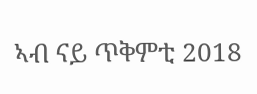ኣብ ናይ ጥቅምቲ 2018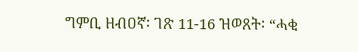ግምቢ ዘብዐኛ፡ ገጽ 11-16 ዝወጸት፡ “ሓቂ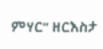ምሃር” ዘርእስታ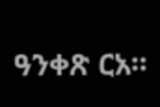ዓንቀጽ ርአ።